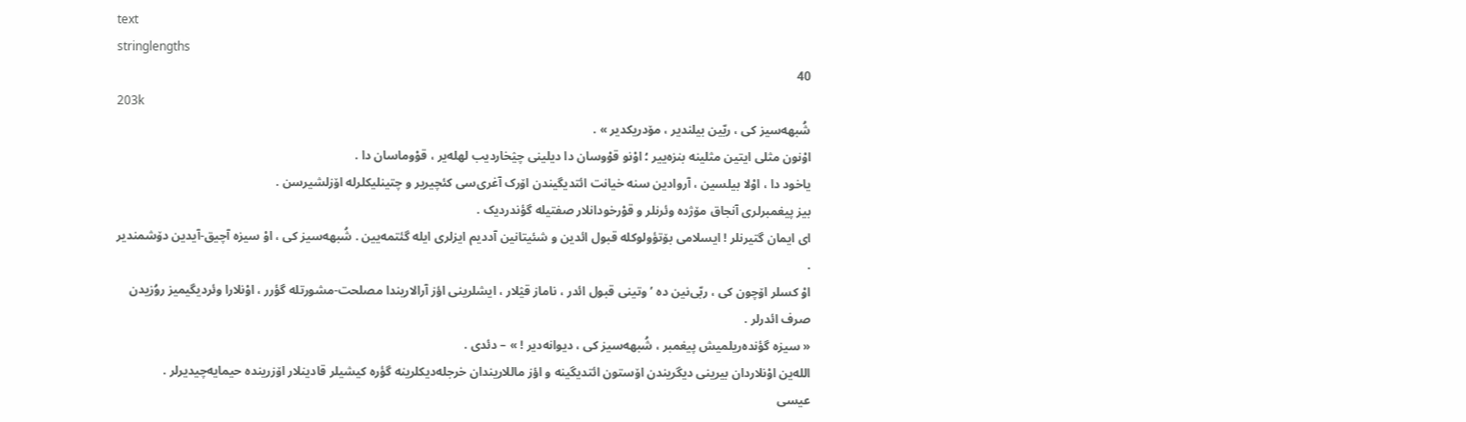text
stringlengths
40
203k
شُبهه‌‌سیز کی ، ربّین بیلندیر ، مۆدریکدیر » .
اوْنون مثلی ایتین مثلینه بنزه‌ییر ؛ اوْنو قوْوسان دا دیلینی چیٛخاردیب لهله‌یر ، قوْوماسان دا .
یاخود دا ، اوْلا بیلسین ، آروادین سنه خیانت ائتدیگیندن اۆرک آغری‌سی کئچیریر و چتینلیکلرله اۆزلشیرسن .
بیز پیغمبرلری آنجاق مۆژده وئرنلر و قوْرخودانلار صفتیله گؤندردیک .
ای ایمان گتیرنلر ! ایسلامی بۆتؤولوکله قبول ائدین و شئیتانین آددیم ایزلری ایله گئتمه‌یین . شُبهه‌‌سیز کی ، اوْ سیزه آچیق-آیدین دۆشمندیر .
اوْ کسلر اۆچون کی ، ربّی‌نین ده ’ وتینی قبول ائدر ، ناماز قیٛلار ، ایشلرینی اؤز آرالاریندا مصلحت-مشورتله گؤرر ، اوْنلارا وئردیگیمیز روُزیدن صرف ائدرلر .
« سیزه گؤنده‌ریلمیش پیغمبر ، شُبهه‌‌سیز کی ، دیوانه‌دیر ! » – دئدی .
الله‌ین اوْنلاردان بیرینی دیگریندن اۆستون ائتدیگینه و اؤز ماللاریندان خرجله‌دیکلرینه گؤره کیشیلر قادینلار اۆزرینده حیمایه‌چیدیرلر .
عیسی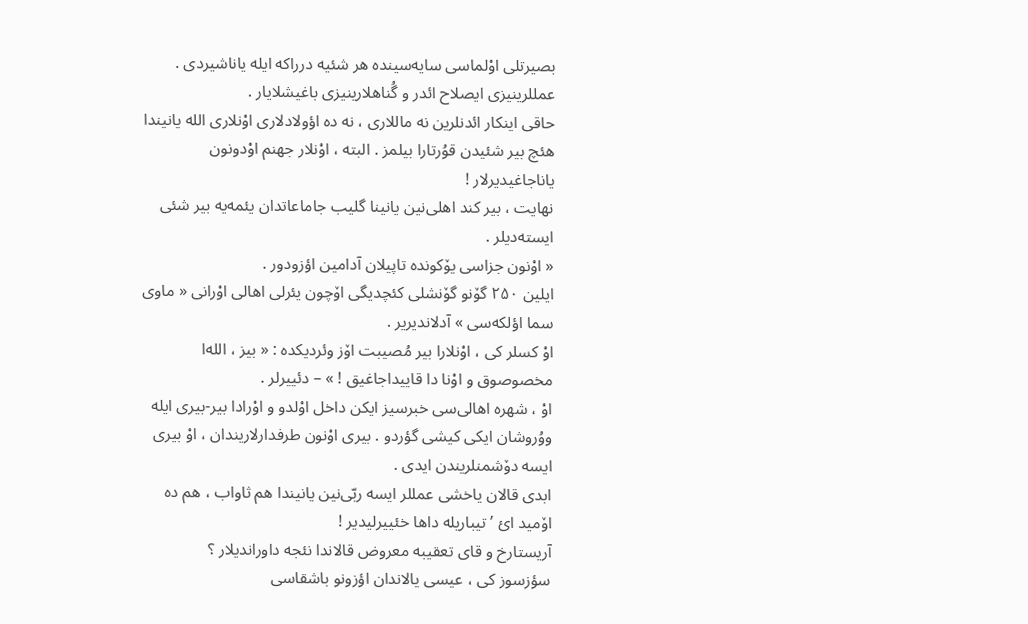بصیرتلی اوْلماسی سایه‌سینده هر شئیه درراکه ایله یاناشیردی .
عمللرینیزی ایصلاح ائدر و گُناهلارینیزی باغیشلایار .
حاقی اینکار ائدنلرین نه ماللاری ، نه ده اؤولادلاری اوْنلاری الله یانیندا هئچ بیر شئیدن قوُرتارا بیلمز . البته ، اوْنلار جهنم اوْدونون یاناجاغیدیرلار !
نهایت ، بیر کند اهلی‌نین یانینا گلیب جاماعاتدان یئمه‌یه بیر شئی ایسته‌دیلر .
« اوْنون جزاسی یۆکونده تاپیلان آدامین اؤزودور .
ایلین ۲۵۰ گۆنو گۆنشلی کئچدیگی اۆچون یئرلی اهالی اوْرانی « ماوی سما اؤلکه‌سی » آدلاندیریر .
اوْ کسلر کی ، اوْنلارا بیر مُصیبت اۆز وئردیکده : « بیز ، الله‌ا مخصوصوق و اوْنا دا قاییداجاغیق ! » – دئییرلر .
اوْ ، شهره اهالی‌سی خبرسیز ایکن داخل اوْلدو و اوْرادا بیر-بیری ایله ووُروشان ایکی کیشی گؤردو . بیری اوْنون طرفدارلاریندان ، اوْ بیری ایسه دۆشمنلریندن ایدی .
ابدی قالان یاخشی عمللر ایسه ربّی‌نین یانیندا هم ثاواب ، هم ده اۆمید ائ ’ تیباریله داها خئییرلیدیر !
آریستارخ و قای تعقیبه معروض قالاندا نئجه داوراندیلار ؟
سؤزسوز کی ، عیسی یالاندان اؤزونو باشقاسی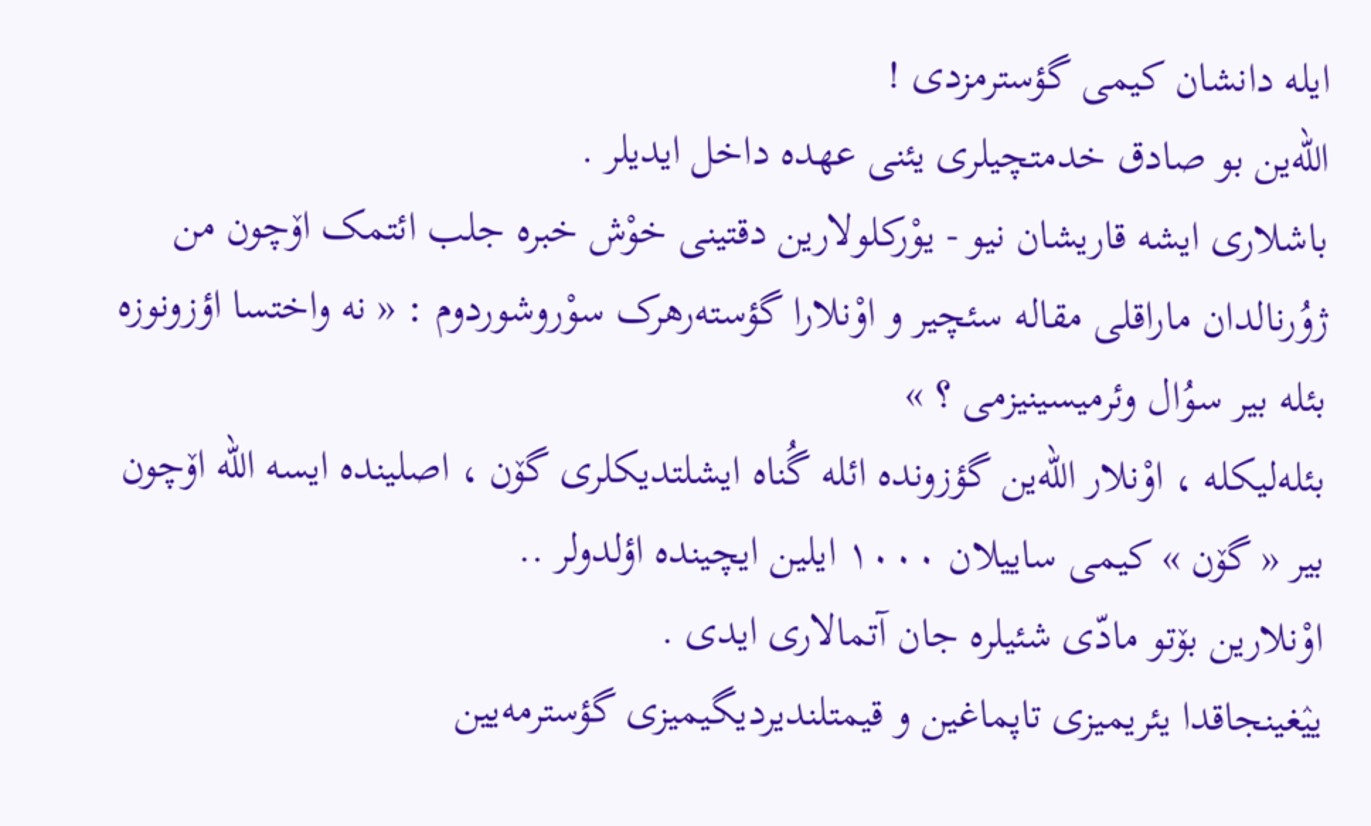ایله دانشان کیمی گؤسترمزدی !
الله‌ین بو صادق خدمتچیلری یئنی عهده داخل ایدیلر .
باشلاری ایشه قاریشان نیو - یوْرکلولارین دقتینی خوْش خبره جلب ائتمک اۆچون من ژوُرنالدان ماراقلی مقاله سئچیر و اوْنلارا گؤسته‌رهرک سوْروشوردوم : « نه واختسا اؤزونوزه بئله بیر سوُال وئرمیسینیزمی ؟ »
بئله‌لیکله ، اوْنلار الله‌ین گؤزونده ائله گُناه ایشلتدیکلری گۆن ، اصلینده ایسه الله اۆچون بیر « گۆن » کیمی ساییلان ۱۰۰۰ ایلین ایچینده اؤلدولر ..
اوْنلارین بۆتو مادّی شئیلره جان آتمالاری ایدی .
ییٛغینجاقدا یئریمیزی تاپماغین و قیمتلندیردیگیمیزی گؤسترمه‌یین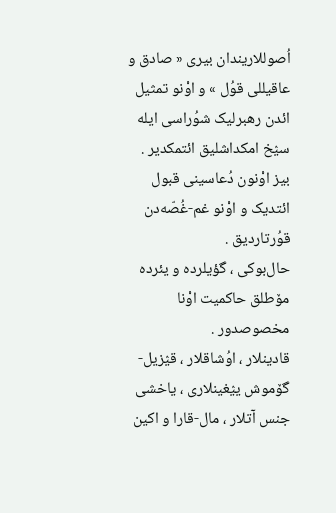اُصوللاریندان بیری « صادق و عاقیللی قوُل » و اوْنو تمثیل ائدن رهبرلیک شوُراسی ایله سیٛخ امکداشلیق ائتمکدیر .
بیز اوْنون دُعاسینی قبول ائتدیک و اوْنو غم-غُصّه‌دن قوُرتاردیق .
حال‌بوکی ، گؤیلرده و یئرده مۆطلق حاکمیت اوْنا مخصوصدور .
قادینلار ، اوُشاقلار ، قیٛزیل-گۆموش ییٛغینلاری ، یاخشی جنس آتلار ، مال-قارا و اکین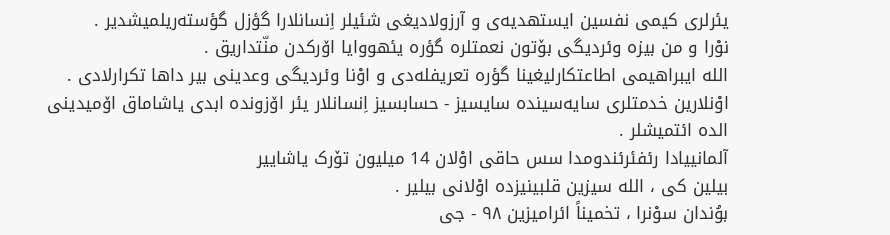یئرلری کیمی نفسین ایستهدیه‌ی و آرزولادیغی شئیلر اِنسانلارا گؤزل گؤسته‌ریلمیشدیر .
نوْرا و من بیزه وئردیگی بۆتون نعمتلره گؤره یئهووایا اۆرکدن منّتداریق .
الله ایبراهیمی اطاعتکارلیغینا گؤره تعریفله‌دی و اوْنا وئردیگی وعدینی بیر داها تکرارلادی .
اوْنلارین خدمتلری سایه‌سینده سایسیز - حسابسیز اِنسانلار یئر اۆزونده ابدی یاشاماق اۆمیدینی الده ائتمیشلر .
آلمانییادا رئفئرئندومدا سس حاقی اوْلان 14 میلیون تۆرک یاشاییر
بیلین کی ، الله سیزین قلبینیزده اوْلانی بیلیر .
بوُندان سوْنرا ، تخمیناً ائرامیزین ۹۸ - جی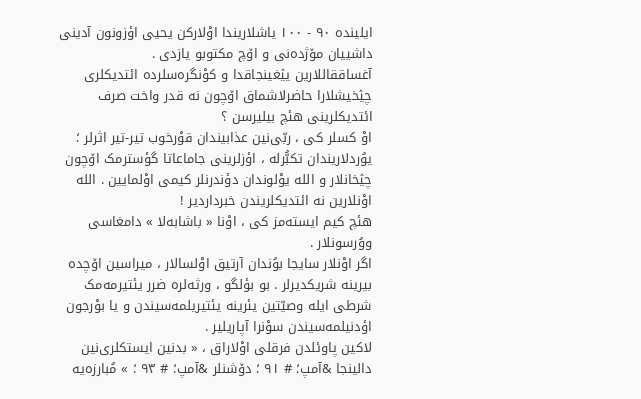ایلینده ۹۰ - ۱۰۰ یاشلاریندا اوْلارکن یحیی اؤزونون آدینی داشییان مۆژده‌نی و اۆچ مکتوبو یازدی .
آغساققاللارین ییٛغینجاقدا و کوْنگره‌سلرده ائتدیکلری چیٛخیشلارا حاضرلاشماق اۆچون نه قدر واخت صرف ائتدیکلرینی هئچ بیلیرسن ؟
اوْ کسلر کی ، ربّی‌نین عذابیندان قوْرخوب تیر-تیر اثرلر ؛
یوُردلاریندان تکبُّرله ، اؤزلرینی جاماعاتا گؤسترمک اۆچون چیٛخانلار و الله یوْلوندان دؤندرنلر کیمی اوْلمایین . الله اوْنلارین نه ائتدیکلریندن خبرداردیر !
هئچ کیم ایسته‌مز کی ، اوْنا « باشابه‌لا » دامغاسی ووُرسونلار .
اگر اوْنلار سایجا بوُندان آرتیق اوْلسالار ، میراسین اۆچده بیرینه شریکدیرلر . بو بؤلگو ، ورثه‌لره ضرر یئتیرمه‌مک شرطی ایله وصیّتین یئرینه یئتیریلمه‌سیندن و یا بوْرجون اؤدنیلمه‌سیندن سوْنرا آپاریلیر .
لاکین پاوئلدن فرقلی اوْلاراق ، « بدنین ایستکلری‌نین دالینجا &آمپ؛ # ۹۱ ؛ دۆشنلر &آمپ؛ # ۹۳ ؛ » مُبارزه‌‌یه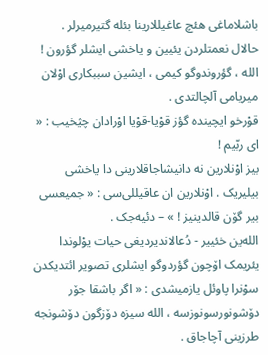باشلاماغی هئچ عاغیللارینا بئله گتیرمیرلر .
حالال نعمتلردن یئیین و یاخشی ایشلر گؤرون !
الله ، گؤروندوگو کیمی ، ایشین سببکاری اوْلان میریامی آلچالتدی .
قوْرخو ایچینده گؤز قوْیا-قوْیا اوْرادان چیٛخیب : « ای ربّیم !
بیز اوْنلارین نه دانیشاجاقلارینی دا یاخشی بیلیریک . اوْنلارین ان عاقیللی‌سی : « جمیعسی بیر گۆن قالدینیز ! » – دئیه‌جک .
الله‌ین خئییر - دُعالاندیردیغی حیات یوْلوندا یئریمک اۆچون گؤردوگو ایشلری تصویر ائتدیکدن سوْنرا پاوئل یازمیشدی : « اگر باشقا جۆر دۆشونورسونوزسه ، الله سیزه دۆزگون دۆشونجه طرزینی آچاجاق .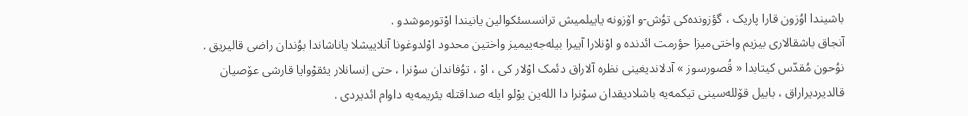باشیندا اوُزون قارا پاریک ، گؤزونده‌کی توُش-و اۆزونه یاییلمیش ترانسسئکوالین یانیندا اوْتورموشدو .
آنجاق باشقالاری بیزیم واختی‌میزا حؤرمت ائدنده و اوْنلارا آییرا بیله‌جه‌ییمیز واختین محدود اوْلدوغونا آنلاییشلا یاناشاندا بوُندان راضی قالیریق .
نوُحون مُقدّس کیتابدا « قُصورسوز » آدلاندیغینی نظره آلاراق دئمک اوْلار کی ، اوْ ، توُفاندان سوْنرا ، حتی اِنسانلار یئقوْوایا قارشی عۆصیان قالدیردیراراق ، بابیل قۆلله‌سینی تیکمه‌یه باشلادیقدان سوْنرا دا الله‌ین یوْلو ایله صداقتله یئریمه‌یه داوام ائدیردی .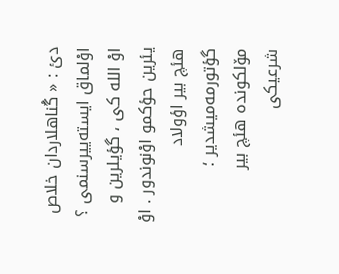دئ : « گُناهلاردان خلاص اوْلماق ایسته‌ییرسنمی ؟
اوْ الله کی ، گؤیلرین و یئرین حؤکمو اوْنوندور . اوْ هئچ بیر اؤولاد گؤتورمه‌میشدیر ؛ مۆلکونده هئچ بیر شرعیکی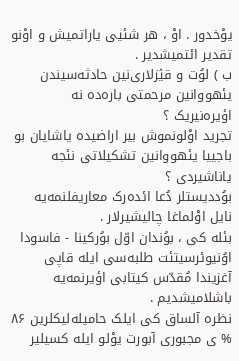یوْخدور . اوْ ، هر شئیی یاراتمیش و اوْنو تقدیر ائتمیشدیر .
ب ) لوُت و قیٛزلاری‌نین حادثه‌سیندن یئهووانین مرحمتی باره‌ده نه اؤیره‌نیریک ؟
تجرید اوْلونموش بیر اراضیده یاشایان بو باجییا یئهووانین تشکیلاتی نئجه یاناشیردی ؟
بوُددیستلر دُعا ائده‌رک معاریفلنمه‌یه نایل اوْلماغا چالیشیرلار .
بئله کی ، بوُندان اوّل بوُرکینا - فاسودا اوُنیوئرسیتئت طلبه‌سی ایله قاپی آغزیندا مُقدّس کیتابی اؤیرنمه‌یه باشلامیشدیم .
نظره آلساق کی ایلک حامیله‌لیکلرین ۸۶ % ی مجبوری آبورت یوْلو ایله کسیلیر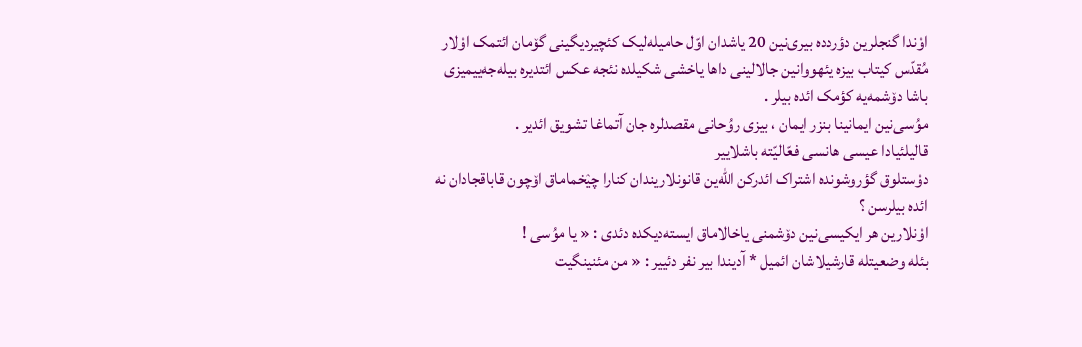اوْندا گنجلرین دؤردده بیری‌نین 20 یاشدان اوّل حامیله‌لیک کئچیردیگینی گۆمان ائتمک اوْلار
مُقدّس کیتاب بیزه یئهووانین جالالینی داها یاخشی شکیلده نئجه عکس ائتدیره بیله‌جه‌ییمیزی باشا دۆشمه‌یه کؤمک ائده بیلر .
موُسی‌نین ایمانینا بنزر ایمان ، بیزی روُحانی مقصدلره جان آتماغا تشویق ائدیر .
قالیلئیادا عیسی هانسی فعّالیّته باشلاییر
دوْستلوق گؤروشونده اشتراک ائدرکن الله‌ین قانونلاریندان کنارا چیٛخماماق اۆچون قاباقجادان نه ائده بیلرسن ؟
اوْنلارین هر ایکیسی‌نین دۆشمنی یاخالاماق ایسته‌دیکده دئدی : « یا موُسی !
بئله وضعیتله قارشیلاشان ائمیل * آدیندا بیر نفر دئییر : « من مئنینگیت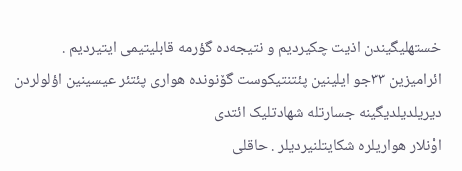خستهلیگیندن اذیت چکیردیم و نتیجه‌ده گؤرمه قابلیتیمی ایتیردیم .
ائرامیزین ۳۳جو ایلینین پئتنتیکوست گۆنونده هواری پئتئر عیسینین اؤلولردن دیریلدیلدیگینه جسارتله شهادتلیک ائتدی
اوْنلار هواریلره شکایتلنیردیلر . حاقلی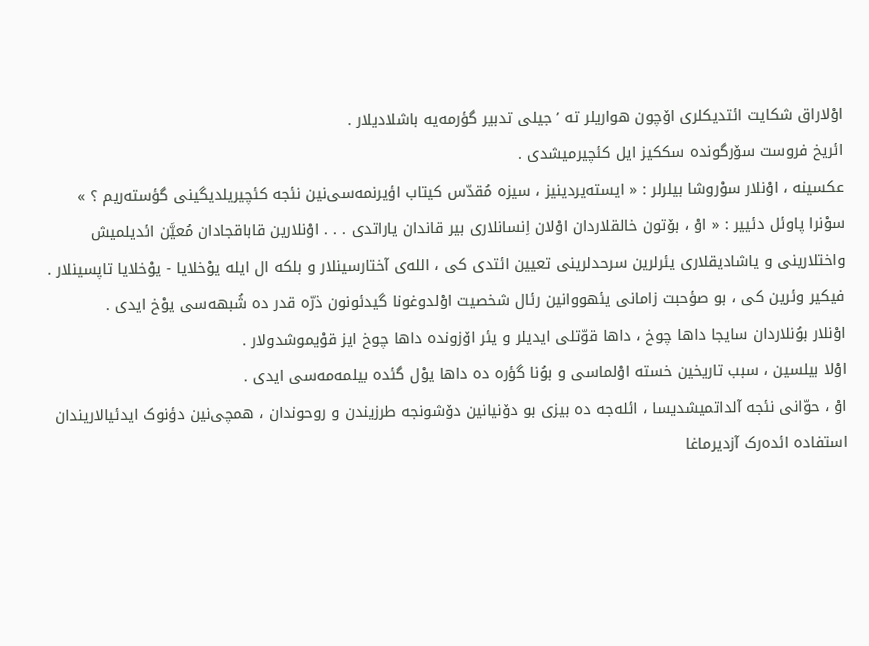اوْلاراق شکایت ائتدیکلری اۆچون هواریلر ته ’ جیلی تدبیر گؤرمه‌یه باشلادیلار .
ائریخ فروست سۆرگونده سککیز ایل کئچیرمیشدی .
عکسینه ، اوْنلار سوْروشا بیلرلر : « ایسته‌یردینیز ، سیزه مُقدّس کیتاب اؤیرنمه‌سی‌نین نئجه کئچیریلدیگینی گؤسته‌ریم ؟ »
سوْنرا پاوئل دئییر : « اوْ ، بۆتون خالقلاردان اوْلان اِنسانلاری بیر قاندان یاراتدی . . . اوْنلارین قاباقجادان مُعیَّن ائدیلمیش واختلارینی و یاشادیقلاری یئرلرین سرحدلرینی تعیین ائتدی کی ، الله‌ی آختارسینلار و بلکه ال ایله یوْخلایا - یوْخلایا تاپسینلار .
فیکیر وئرین کی ، بو صؤحبت زامانی یئهووانین رئال شخصیت اوْلدوغونا گیدئونون ذرّه قدر ده شُبهه‌‌سی یوْخ ایدی .
اوْنلار بوُنلاردان سایجا داها چوخ ، داها قوّتلی ایدیلر و یئر اۆزونده داها چوخ ایز قوْیموشدولار .
اوْلا بیلسین ، سبب تاریخین خسته اوْلماسی و بوُنا گؤره ده داها یوْل گئده بیلمه‌مه‌سی ایدی .
اوْ ، حوّانی نئجه آلداتمیشدیسا ، ائله‌جه ده بیزی بو دۆنیانین دۆشونجه طرزیندن و روحوندان ، همچی‌نین دؤنوک ایدئیالاریندان استفاده‌ ائده‌رک آزدیرماغا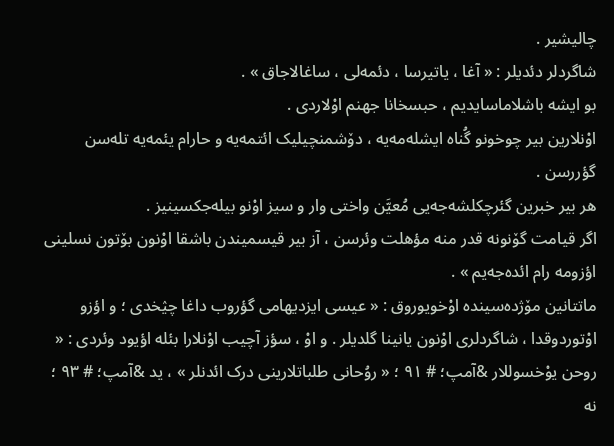چالیشیر .
شاگردلر دئدیلر : « آغا ، یاتیرسا ، دئمه‌لی ، ساغالاجاق » .
بو ایشه باشلاماسایدیم ، حبسخانا جهنم اوْلاردی .
اوْنلارین بیر چوخونو گُناه ایشله‌مه‌یه ، دۆشمنچیلیک ائتمه‌یه و حارام یئمه‌یه تله‌سن گؤررسن .
هر بیر خبرین گئرچکلشه‌جه‌یی مُعیَّن واختی وار و سیز اوْنو بیله‌جکسینیز .
اگر قیامت گۆنونه قدر منه مؤهلت وئرسن ، آز بیر قیسمیندن باشقا اوْنون بۆتون نسلینی اؤزومه رام ائده‌جه‌یم » .
ماتتانین مۆژده‌سینده اوْخویوروق : « عیسی ایزدیهامی گؤروب داغا چیٛخدی ؛ و اؤزو اوْتوردوقدا ، شاگردلری اوْنون یانینا گلدیلر . و اوْ ، سؤز آچیب اوْنلارا بئله اؤیود وئردی : « روحن یوْخسوللار &آمپ؛ # ۹۱ ؛ « روُحانی طلباتلارینی درک ائدنلر » ، ید &آمپ؛ # ۹۳ ؛ نه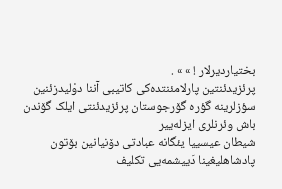بختیاردیرلار ! » » .
پرئزیدئنتین پارلامئنتده‌کی کاتیبی آننا دوْلیدزئنین سؤزلرینه گؤره گۆرجوستان پرئزیدئنتی ایلک گۆندن باش وئرنلری ایزله‌ییر
شیطان عیسییا یئگانه عبادتی دۆنیانین بۆتون پادشاهلیغینا دَییشمه‌یی تکلیف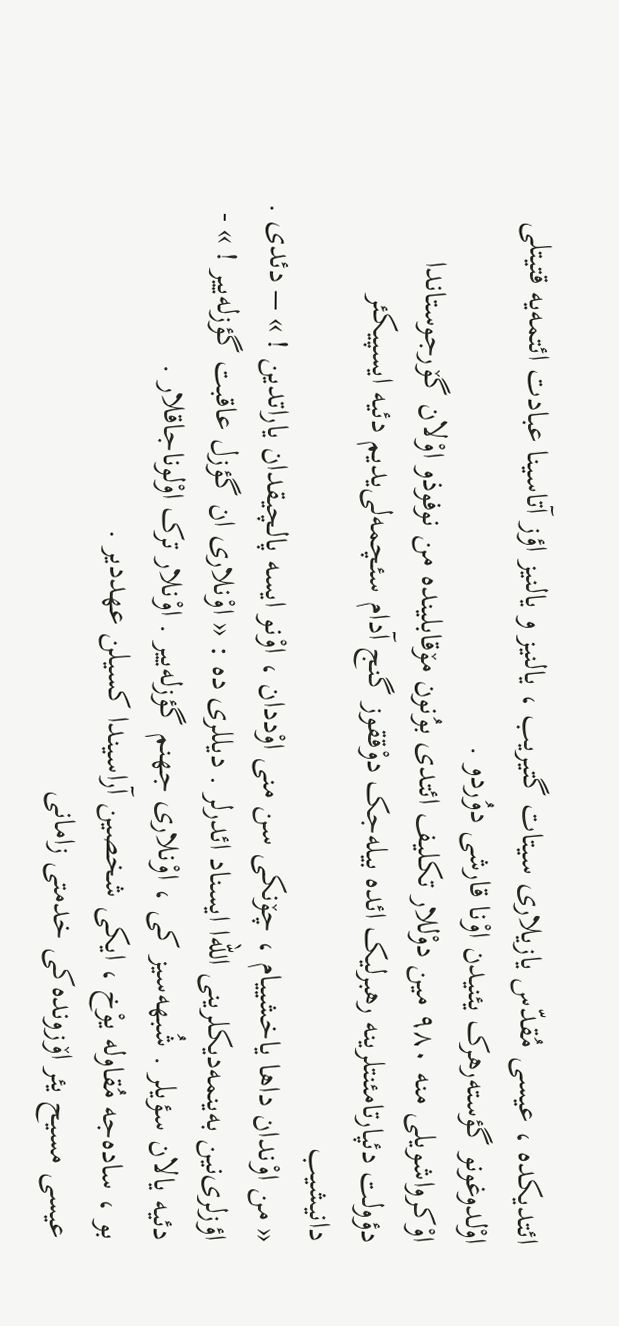ائتدیکده ، عیسی مُقدّس یازیلاری سیتات گتیریب ، یالنیز و یالنیز اؤز آتاسینا عبادت ائتمه‌یه قتیتلی اوْلدوغونو گؤسته‌رهرک یئنیدن اوْنا قارشی دوُردو .
اوْکرواشویلی منه ۹۸۰ مین دوْللار تکلیف ائتدی بوُنون مۆقابلینده من نوفوذو اوْلان گۆرجوستاندا دؤولت دئپارتامئنتلرینه رهبرلیک ائده بیله‌جک دوْققوز گنج آدام سئچمه‌لی‌یدیم دئیه ایسپیکئر دانیشیب
« من اوْندان داها یاخشییام ، چۆنکی سن منی اوْددان ، اوْنو ایسه پالچیقدان یاراتدین ! » – دئدی .
اؤزلری‌نین به‌ینمه‌دیکلرینی الله‌ا ایسناد ائدرلر . دیللری ده : « اوْنلاری ان گؤزل عاقبت گؤزله‌ییر ! » - دئیه یالان سؤیلر . شُبهه‌‌سیز کی ، اوْنلاری جهنم گؤزله‌ییر . اوْنلار ترک اوْلوناجاقلار .
بو ، ساده‌جه مُقاوله‌ یوْخ ، ایکی شخصین آراسیندا کسیلن عهددیر .
عیسی مسیح یئر اۆزونده‌کی خدمتی زامانی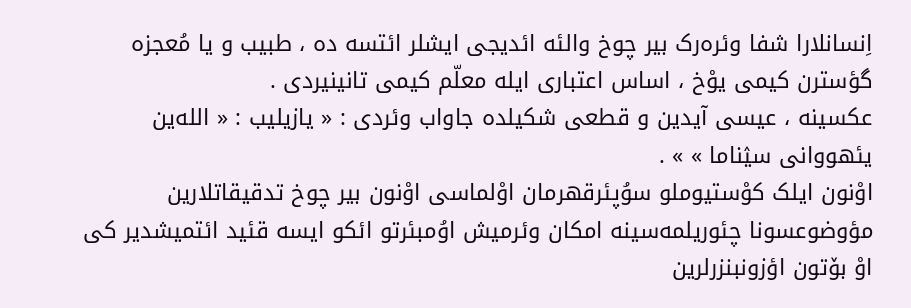اِنسانلارا شفا وئره‌رک بیر چوخ والئه ائدیجی ایشلر ائتسه ده ، طبیب و یا مُعجزه گؤسترن کیمی یوْخ ، اساس اعتباری ایله معلّم کیمی تانینیردی .
عکسینه ، عیسی آیدین و قطعی شکیلده جاواب وئردی : « یازیلیب : « الله‌ین یئهووانی سیٛناما » » .
اوْنون ایلک کوْستیوملو سوُپئرقهرمان اوْلماسی اوْنون بیر چوخ تدقیقاتلارین مؤوضوعسونا چئوریلمه‌سینه امکان وئرمیش اوُمبئرتو ائکو ایسه قئید ائتمیشدیر کی اوْ بۆتون اؤزونبنزرلرین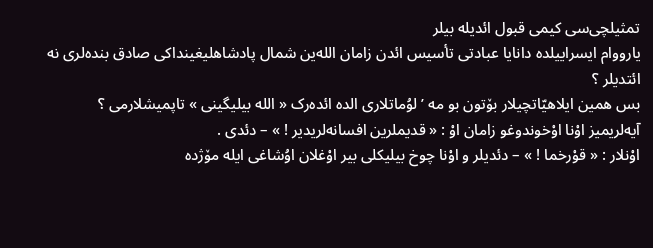تمثیلچی‌سی کیمی قبول ائدیله بیلر
یارووام ایسراییلده دانایا عبادتی تأسیس ائدن زامان الله‌ین شمال پادشاهلیغینداکی صادق بنده‌لری نه ائتدیلر ؟
بس همین ایلاهیّاتچیلار بۆتون بو مه ’ لوُماتلاری الده ائده‌رک « الله بیلیگینی » تاپمیشلارمی ؟
آیه‌لریمیز اوْنا اوْخوندوغو زامان اوْ : « قدیملرین افسانه‌لریدیر ! » – دئدی .
اوْنلار : « قوْرخما ! » – دئدیلر و اوْنا چوخ بیلیکلی بیر اوْغلان اوُشاغی ایله مۆژده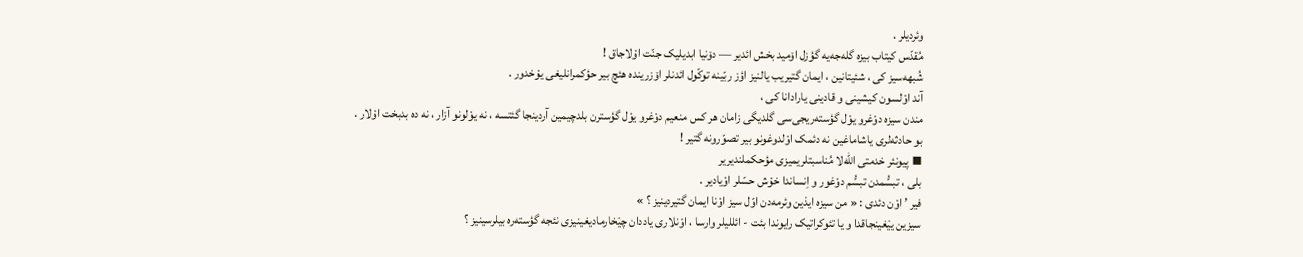وئردیلر .
مُقدّس کیتاب بیزه گله‌جه‌یه گؤزل اۆمید بخش ائدیر — دۆنیا ابدیلیک جنّت اوْلاجاق !
شُبهه‌‌سیز کی ، شئیتانین ، ایمان گتیریب یالنیز اؤز ربّینه توکّول ائدنلر اۆزرینده هئچ بیر حؤکمرانلیغی یوْخدور .
آند اوْلسون کیشینی و قادینی یارادانا کی ،
مندن سیزه دوْغرو یوْل گؤسته‌ریجی‌سی گلدیگی زامان هر کس منعیم دوْغرو یوْل گؤسترن بلدچیمین آردینجا گئتسه ، نه یوْلونو آزار ، نه ده بدبخت اوْلار .
بو حادثه‌لری یاشاماغین نه دئمک اوْلدوغونو بیر تصوّرونه گتیر !
▪ پیونئر خدمتی الله‌لا مُناسبتلریمیزی مؤحکملندیریر
بلی ، تبسُّمدن تبسُّم دوْغور و اِنساندا خوْش حسّلر اوْیادیر .
فیر ’ اوْن دئدی : « من سیزه ایذین وئرمه‌دن اوّل سیز اوْنا ایمان گتیردینیز ؟ »
سیزین ییٛغینجاقدا و یا تئوکراتیک رایوندا بئت - ائللیلر وارسا ، اوْنلاری یاددان چیٛخارمادیغینیزی نئجه گؤسته‌ره بیلرسینیز ؟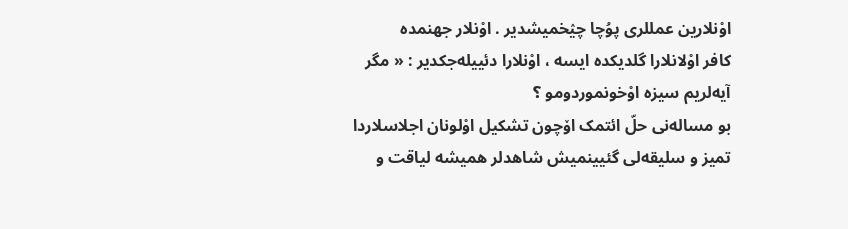اوْنلارین عمللری پوُچا چیٛخمیشدیر . اوْنلار جهنمده
کافر اوْلانلارا گلدیکده ایسه ، اوْنلارا دئییله‌جکدیر : « مگر آیه‌لریم سیزه اوْخونموردومو ؟
بو مساله‌نی حلّ ائتمک اۆچون تشکیل اوْلونان اجلاسلاردا تمیز و سلیقه‌لی گئیینمیش شاهدلر همیشه لیاقت و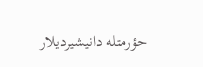حؤرمتله دانیشیردیلار